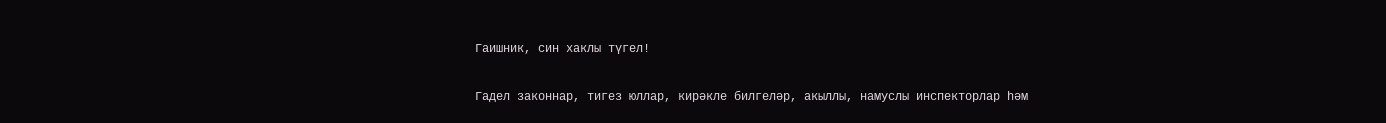Гаишник, син хаклы түгел!

Гадел законнар, тигез юллар, кирәкле билгеләр, акыллы, намуслы инспекторлар һәм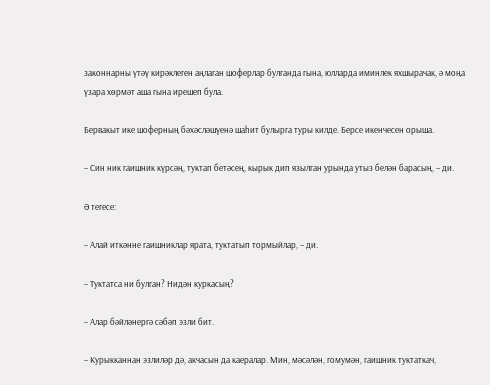законнарны үтәү кирәклеген аңлаган шоферлар булганда гына, юлларда иминлек яхшырачак, ә моңа үзара хөрмәт аша гына ирешеп була.

Бервакыт ике шоферның бәхәсләшүенә шаһит булырга туры килде. Берсе икенчесен орыша.

– Син ник гаишник күрсәң, туктап бетәсең, кырык дип язылган урында утыз белән барасың, – ди.

Ә тегесе:

– Алай иткәнне гаишниклар ярата, туктатып тормыйлар, – ди.

– Туктатса ни булган? Нидән куркасың?

– Алар бәйләнергә сәбәп эзли бит.

– Курыкканнан эзлиләр дә, акчасын да каералар. Мин, мәсәлән, гомумән, гаишник туктаткач,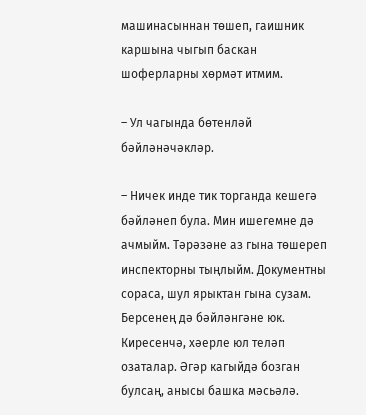машинасыннан төшеп, гаишник каршына чыгып баскан шоферларны хөрмәт итмим.

– Ул чагында бөтенләй бәйләнәчәкләр.

– Ничек инде тик торганда кешегә бәйләнеп була. Мин ишегемне дә ачмыйм. Тәрәзәне аз гына төшереп инспекторны тыңлыйм. Документны сораса, шул ярыктан гына сузам. Берсенең дә бәйләнгәне юк. Киресенчә, хәерле юл теләп озаталар. Әгәр кагыйдә бозган булсаң, анысы башка мәсьәлә.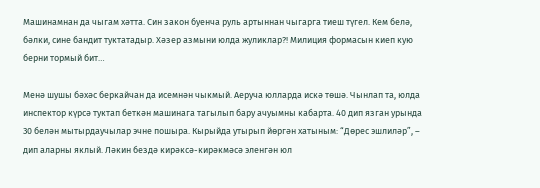Машинамнан да чыгам хәтта. Син закон буенча руль артыннан чыгарга тиеш түгел. Кем белә, бәлки, сине бандит туктатадыр. Хәзер азмыни юлда жуликлар?! Милиция формасын киеп кую берни тормый бит…

Менә шушы бәхәс беркайчан да исемнән чыкмый. Аеруча юлларда искә төшә. Чынлап та, юлда инспектор күрсә туктап беткән машинага тагылып бару ачуымны кабарта. 40 дип язган урында 30 белән мытырдаучылар эчне пошыра. Кырыйда утырып йөргән хатыным: “Дөрес эшлиләр”, – дип аларны яклый. Ләкин бездә кирәксә-кирәкмәсә эленгән юл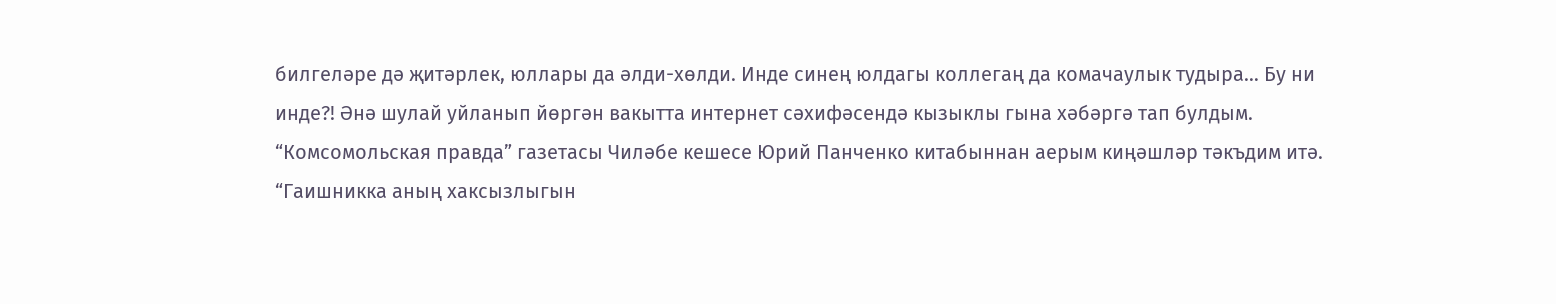билгеләре дә җитәрлек, юллары да әлди-хөлди. Инде синең юлдагы коллегаң да комачаулык тудыра… Бу ни инде?! Әнә шулай уйланып йөргән вакытта интернет сәхифәсендә кызыклы гына хәбәргә тап булдым. “Комсомольская правда” газетасы Чиләбе кешесе Юрий Панченко китабыннан аерым киңәшләр тәкъдим итә. “Гаишникка аның хаксызлыгын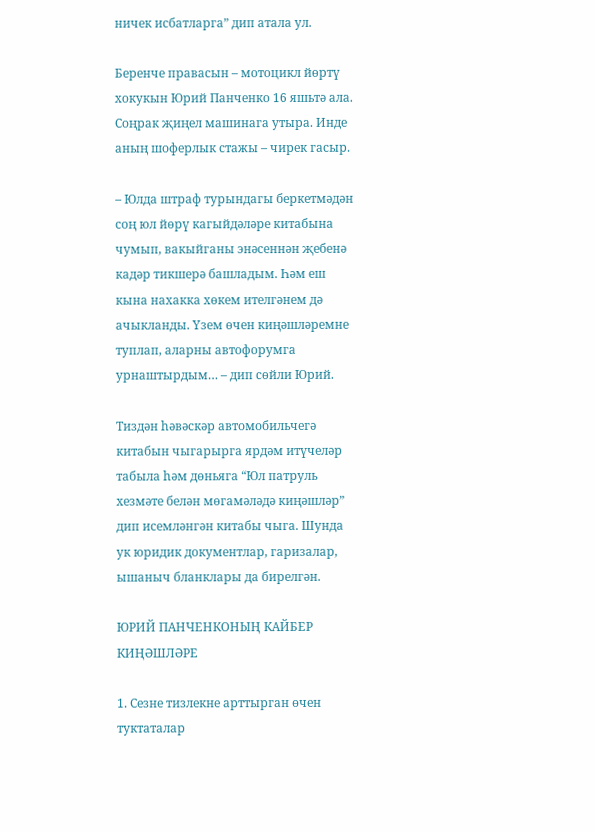ничек исбатларга” дип атала ул.

Беренче правасын – мотоцикл йөртү хокукын Юрий Панченко 16 яшьтә ала. Соңрак җиңел машинага утыра. Инде аның шоферлык стажы – чирек гасыр.

– Юлда штраф турындагы беркетмәдән соң юл йөрү кагыйдәләре китабына чумып, вакыйганы энәсеннән җебенә кадәр тикшерә башладым. Һәм еш кына нахакка хөкем ителгәнем дә ачыкланды. Үзем өчен киңәшләремне туплап, аларны автофорумга урнаштырдым… – дип сөйли Юрий.

Тиздән һәвәскәр автомобильчегә китабын чыгарырга ярдәм итүчеләр табыла һәм дөньяга “Юл патруль хезмәте белән мөгамәләдә киңәшләр” дип исемләнгән китабы чыга. Шунда ук юридик документлар, гаризалар, ышаныч бланклары да бирелгән.

ЮРИЙ ПАНЧЕНКОНЫҢ КАЙБЕР КИҢӘШЛӘРЕ

1. Сезне тизлекне арттырган өчен туктаталар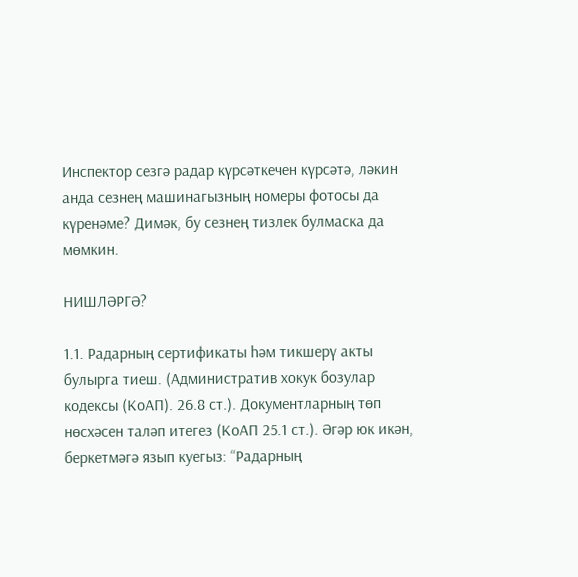Инспектор сезгә радар күрсәткечен күрсәтә, ләкин анда сезнең машинагызның номеры фотосы да күренәме? Димәк, бу сезнең тизлек булмаска да мөмкин.

НИШЛӘРГӘ?

1.1. Радарның сертификаты һәм тикшерү акты булырга тиеш. (Административ хокук бозулар кодексы (КоАП). 26.8 ст.). Документларның төп нөсхәсен таләп итегез (КоАП 25.1 ст.). Әгәр юк икән, беркетмәгә язып куегыз: “Радарның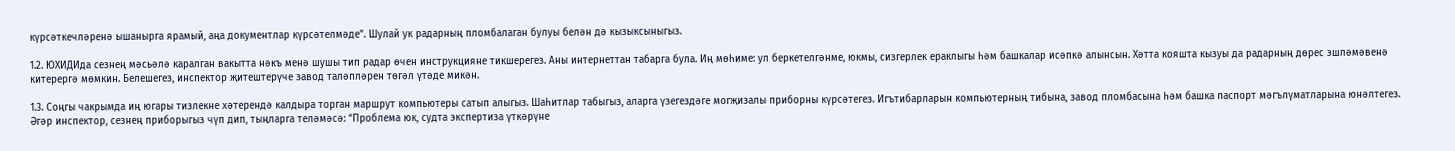күрсәткечләренә ышанырга ярамый, аңа документлар күрсәтелмәде”. Шулай ук радарның пломбалаган булуы белән дә кызыксыныгыз.

1.2. ЮХИДИда сезнең мәсьәлә каралган вакытта нәкъ менә шушы тип радар өчен инструкцияне тикшерегез. Аны интернеттан табарга була. Иң мөһиме: ул беркетелгәнме, юкмы, сизгерлек ераклыгы һәм башкалар исәпкә алынсын. Хәтта кояшта кызуы да радарның дөрес эшләмәвенә китерергә мөмкин. Белешегез, инспектор җитештерүче завод таләпләрен төгәл үтәде микән.

1.3. Соңгы чакрымда иң югары тизлекне хәтерендә калдыра торган маршрут компьютеры сатып алыгыз. Шаһитлар табыгыз, аларга үзегездәге могҗизалы приборны күрсәтегез. Игътибарларын компьютерның тибына, завод пломбасына һәм башка паспорт мәгълүматларына юнәлтегез. Әгәр инспектор, сезнең приборыгыз чүп дип, тыңларга теләмәсә: “Проблема юк, судта экспертиза үткәрүне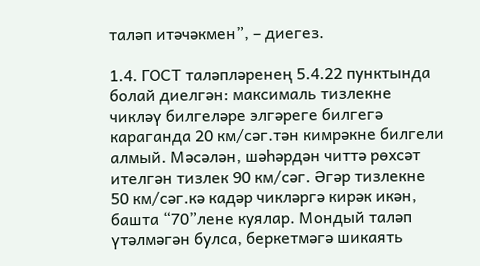таләп итәчәкмен”, – диегез.

1.4. ГОСТ таләпләренең 5.4.22 пунктында болай диелгән: максималь тизлекне чикләү билгеләре элгәреге билгегә караганда 20 км/сәг.тән кимрәкне билгели алмый. Мәсәлән, шәһәрдән читтә рөхсәт ителгән тизлек 90 км/сәг. Әгәр тизлекне 50 км/сәг.кә кадәр чикләргә кирәк икән, башта “70”лене куялар. Мондый таләп үтәлмәгән булса, беркетмәгә шикаять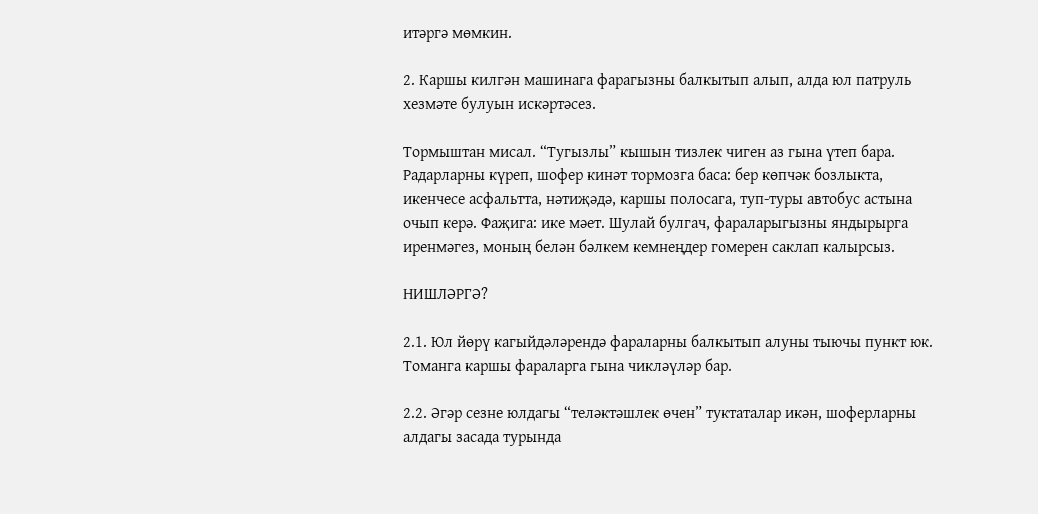итәргә мөмкин.

2. Каршы килгән машинага фарагызны балкытып алып, алда юл патруль хезмәте булуын искәртәсез.

Тормыштан мисал. “Тугызлы” кышын тизлек чиген аз гына үтеп бара. Радарларны күреп, шофер кинәт тормозга баса: бер көпчәк бозлыкта, икенчесе асфальтта, нәтиҗәдә, каршы полосага, туп-туры автобус астына очып керә. Фаҗига: ике мәет. Шулай булгач, фараларыгызны яндырырга иренмәгез, моның белән бәлкем кемнеңдер гомерен саклап калырсыз.

НИШЛӘРГӘ?

2.1. Юл йөрү кагыйдәләрендә фараларны балкытып алуны тыючы пункт юк. Томанга каршы фараларга гына чикләүләр бар.

2.2. Әгәр сезне юлдагы “теләктәшлек өчен” туктаталар икән, шоферларны алдагы засада турында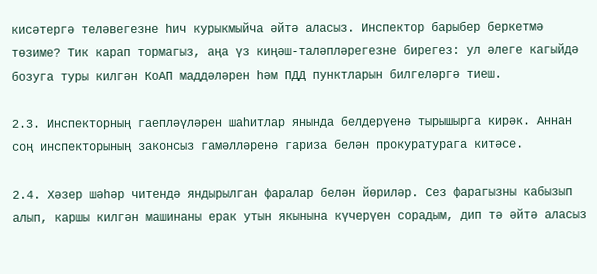кисәтергә теләвегезне һич курыкмыйча әйтә аласыз. Инспектор барыбер беркетмә төзиме? Тик карап тормагыз, аңа үз киңәш-таләпләрегезне бирегез: ул әлеге кагыйдә бозуга туры килгән КоАП маддәләрен һәм ПДД пунктларын билгеләргә тиеш.

2.3. Инспекторның гаепләүләрен шаһитлар янында белдерүенә тырышырга кирәк. Аннан соң инспекторының законсыз гамәлләренә гариза белән прокуратурага китәсе.

2.4. Хәзер шәһәр читендә яндырылган фаралар белән йөриләр. Сез фарагызны кабызып алып, каршы килгән машинаны ерак утын якынына күчерүен сорадым, дип тә әйтә аласыз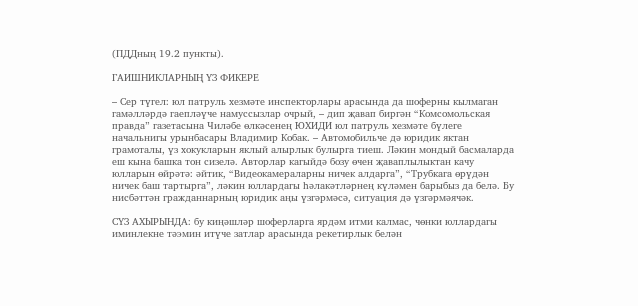(ПДДның 19.2 пункты).

ГАИШНИКЛАРНЫҢ ҮЗ ФИКЕРЕ

– Сер түгел: юл патруль хезмәте инспекторлары арасында да шоферны кылмаган гамәлләрдә гаепләүче намуссызлар очрый, – дип җавап биргән “Комсомольская правда” газетасына Чиләбе өлкәсенең ЮХИДИ юл патруль хезмәте бүлеге начальнигы урынбасары Владимир Кобак. – Автомобильче дә юридик яктан грамоталы, үз хокукларын яклый алырлык булырга тиеш. Ләкин мондый басмаларда еш кына башка тон сизелә. Авторлар кагыйдә бозу өчен җаваплылыктан качу юлларын өйрәтә: әйтик, “Видеокамераларны ничек алдарга”, “Трубкага өрүдән ничек баш тартырга”, ләкин юллардагы һәлакәтләрнең күләмен барыбыз да белә. Бу нисбәттән гражданнарның юридик аңы үзгәрмәсә, ситуация дә үзгәрмәячәк.

СҮЗ АХЫРЫНДА: бу киңәшләр шоферларга ярдәм итми калмас, чөнки юллардагы иминлекне тәэмин итүче затлар арасында рекетирлык белән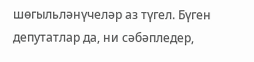шөгыльләнүчеләр аз түгел. Бүген депутатлар да, ни сәбәпледер,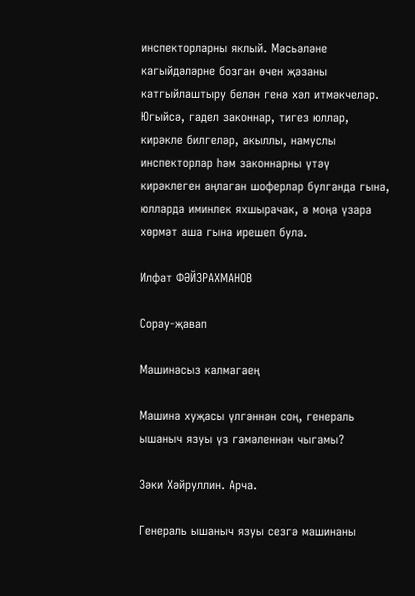инспекторларны яклый. Мәсьәләне кагыйдәләрне бозган өчен җәзаны катгыйлаштыру белән генә хәл итмәкчеләр. Югыйсә, гадел законнар, тигез юллар, кирәкле билгеләр, акыллы, намуслы инспекторлар һәм законнарны үтәү кирәклеген аңлаган шоферлар булганда гына, юлларда иминлек яхшырачак, ә моңа үзара хөрмәт аша гына ирешеп була.

Илфат ФӘЙЗРАХМАНОВ

Сорау-җавап

Машинасыз калмагаең

Машина хуҗасы үлгәннән соң, генераль ышаныч язуы үз гамәленнән чыгамы?

Зәки Хәйруллин. Арча.

Генераль ышаныч язуы сезгә машинаны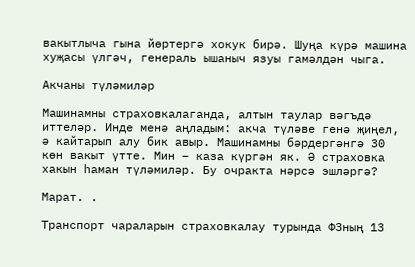вакытлыча гына йөртергә хокук бирә. Шуңа күрә машина хуҗасы үлгәч, генераль ышаныч язуы гамәлдән чыга.

Акчаны түләмиләр

Машинамны страховкалаганда, алтын таулар вәгъдә иттеләр. Инде менә аңладым: акча түләве генә җиңел, ә кайтарып алу бик авыр. Машинамны бәрдергәнгә 30 көн вакыт үтте. Мин – каза күргән як. Ә страховка хакын һаман түләмиләр. Бу очракта нәрсә эшләргә?

Марат. .

Транспорт чараларын страховкалау турында ФЗның 13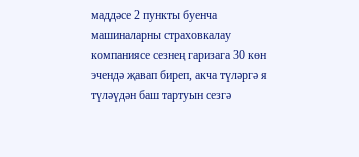маддәсе 2 пункты буенча машиналарны страховкалау компаниясе сезнең гаризага 30 көн эчендә җавап биреп, акча түләргә я түләүдән баш тартуын сезгә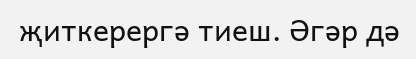җиткерергә тиеш. Әгәр дә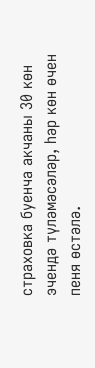страховка буенча акчаны 30 көн эчендә түләмәсәләр, һәр көн өчен пеня өстәлә.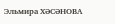Эльмира ХӘСӘНОВА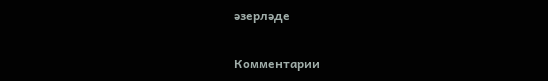әзерләде

Комментарии